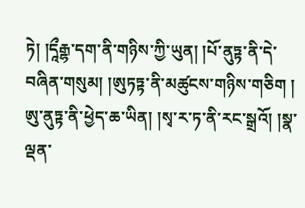ཏེ། །དཱྀརྒྷ་དག་ནི་གཉིས་ཀྱི་ཡུན། །པོ་ནུཏྟ་ནི་དེ་བཞིན་གསུམ། །ཨུཏཏྟ་ནི་མཚུངས་གཉིས་གཅིག ། ཨུ་ནུཏྟ་ནི་ཕྱེད་ཆ་ཡིན། །སྭ་ར་ཏ་ནི་རང་སྒྲའོ། །སྣ་ལྡན་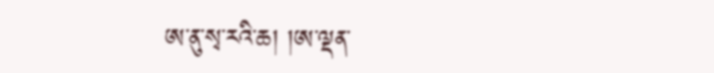ཨ་ནུ་སྭ་རའི་ཆ། །ཨ་ལྡན་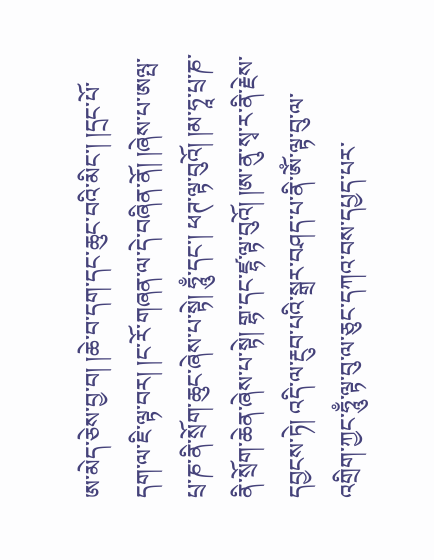ཨ་མེད་ཅེས་བྱ་བ། །ཆེ་བ་དག་དང་ཆུང་བའི་མིང་། །དྲང་པོ་དག་ལ་ཇི་ལྟ་བར། །ང་རོ་གཞན་ལ་དེ་བཞིན་ནོ། །ཞེས་པ་ཨལྤ་པྲ་ཎ་ནི་སྲོག་ཆུང་ཞེས་པ་སྟེ། ཧཱུྃ་དང་། ཕཊ་ལྟ་བུའོ། །མ་ཧཱ་པྲ་ཎ་ནི་སྲོག་ཆེན་ཞེས་པ་སྟེ། གྷ་དང་ཛྷ་ལྟ་བུའོ། །ཨ་ནུ་སྭ་ར་ནི་རྗེས་དབྱངས་ཏེ། འདི་ལ་རྔུབ་པའི་སྒྲར་བཤད་པ་ནི་ཨོཾ་ལྟ་བུ་ལ་འགྲིག་ཀྱང་ཧཱུྃ་ལྟ་བུ་ལ་ཅུང་དཀའ་བས་དཔྱད་པར་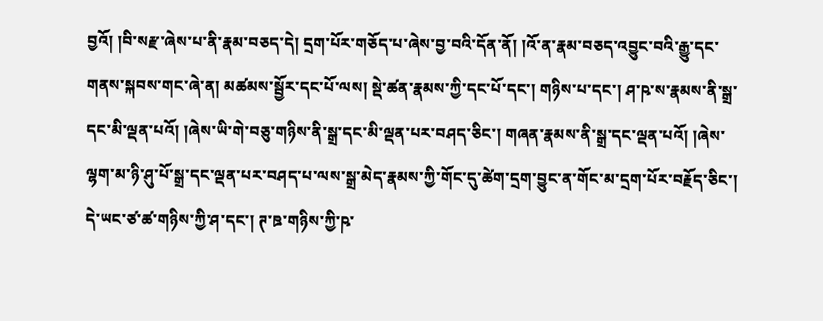བྱའོ། །བི་སརྫ་ཞེས་པ་ནི་རྣམ་བཅད་དེ། དྲག་པོར་གཅོད་པ་ཞེས་བྱ་བའི་དོན་ནོ། །འོ་ན་རྣམ་བཅད་འབྱུང་བའི་རྒྱུ་དང་གནས་སྐབས་གང་ཞེ་ན། མཚམས་སྦྱོར་དང་པོ་ལས། སྡེ་ཚན་རྣམས་ཀྱི་དང་པོ་དང་། གཉིས་པ་དང་། ཤ་ཥ་ས་རྣམས་ནི་སྒྲ་དང་མི་ལྡན་པའོ། །ཞེས་ཡི་གེ་བཅུ་གཉིས་ནི་སྒྲ་དང་མི་ལྡན་པར་བཤད་ཅིང་། གཞན་རྣམས་ནི་སྒྲ་དང་ལྡན་པའོ། །ཞེས་ལྷག་མ་ཉི་ཤུ་པོ་སྒྲ་དང་ལྡན་པར་བཤད་པ་ལས་སྒྲ་མེད་རྣམས་ཀྱི་གོང་དུ་ཚེག་དྲག་བྱུང་ན་གོང་མ་དྲག་པོར་བརྗོད་ཅིང་། དེ་ཡང་ཙ་ཚ་གཉིས་ཀྱི་ཤ་དང་། ཊ་ཋ་གཉིས་ཀྱི་ཥ་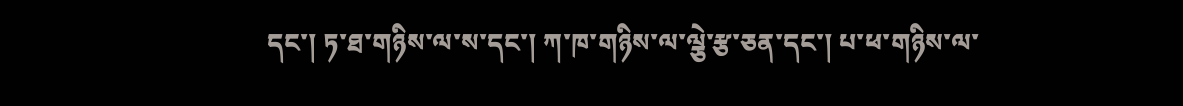དང་། ཏ་ཐ་གཉིས་ལ་ས་དང་། ཀ་ཁ་གཉིས་ལ་ལྕེ་རྩ་ཅན་དང་། པ་ཕ་གཉིས་ལ་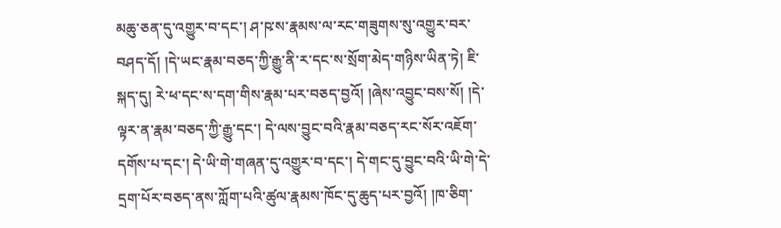མཆུ་ཅན་དུ་འགྱུར་བ་དང་། ཤ་ཥ་ས་རྣམས་ལ་རང་གཟུགས་སུ་འགྱུར་བར་བཤད་དོ། །དེ་ཡང་རྣམ་བཅད་ཀྱི་རྒྱུ་ནི་ར་དང་ས་སྲོག་མེད་གཉིས་ཡིན་ཏེ། ཇི་སྐད་དུ། རེ་ཕ་དང་ས་དག་གིས་རྣམ་པར་བཅད་བྱའོ། །ཞེས་འབྱུང་བས་སོ། །དེ་ལྟར་ན་རྣམ་བཅད་ཀྱི་རྒྱུ་དང་། དེ་ལས་བྱུང་བའི་རྣམ་བཅད་རང་སོར་འཇོག་དགོས་པ་དང་། དེ་ཡི་གེ་གཞན་དུ་འགྱུར་བ་དང་། དེ་གང་དུ་བྱུང་བའི་ཡི་གེ་དེ་དྲག་པོར་བཅད་ནས་ཀློག་པའི་ཚུལ་རྣམས་ཁོང་དུ་ཆུད་པར་བྱའོ། །ཁ་ཅིག་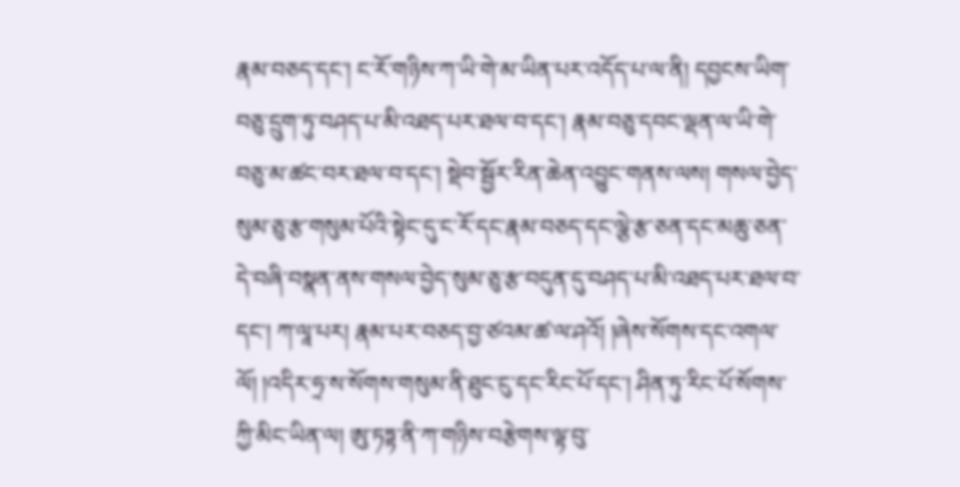རྣམ་བཅད་དང་། ང་རོ་གཉིས་ཀ་ཡི་གེ་མ་ཡིན་པར་འདོད་པ་ལ་ནི། དབྱངས་ཡིག་བཅུ་དྲུག་ཏུ་བཤད་པ་མི་འཐད་པར་ཐལ་བ་དང་། རྣམ་བཅུ་དབང་ལྡན་ལ་ཡི་གེ་བཅུ་མ་ཚང་བར་ཐལ་བ་དང་། སྡེབ་སྦྱོར་རིན་ཆེན་འབྱུང་གནས་ལས། གསལ་བྱེད་སུམ་ཅུ་རྩ་གསུམ་པོའི་སྟེང་དུ་ང་རོ་དང་རྣམ་བཅད་དང་ལྕེ་རྩ་ཅན་དང་མཆུ་ཅན་དེ་བཞི་བསྣན་ནས་གསལ་བྱེད་སུམ་ཅུ་རྩ་བདུན་དུ་བཤད་པ་མི་འཐད་པར་ཐལ་བ་དང་། ཀ་ལཱ་པར། རྣམ་པར་བཅད་བྱ་ཙའམ་ཚ་ལ་ཤའོ། །ཞེས་སོགས་དང་འགལ་ལོ། །འདིར་ཧྲ་ས་སོགས་གསུམ་ནི་ཐུང་ངུ་དང་རིང་པོ་དང་། ཤིན་ཏུ་རིང་པོ་སོགས་ཀྱི་མིང་ཡིན་ལ། ཨུ་ཏཏྟ་ནི་ཀ་གཉིས་བརྩེགས་ལྟ་བུ་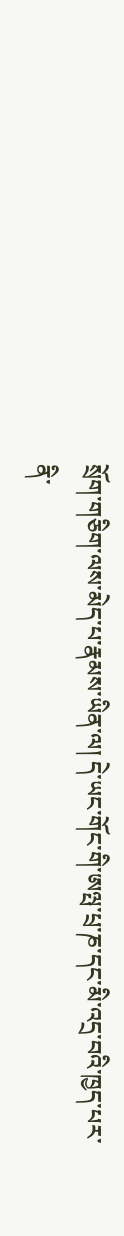སྲོག་གཅིག་ལས་མེད་པ་རྣམས་ཡིན་ལ། དེ་ཡང་གོང་གི་ཨལྤ་པྲ་ཎ་དང་མི་འདྲ་བའི་ཁྱད་པར་ནི་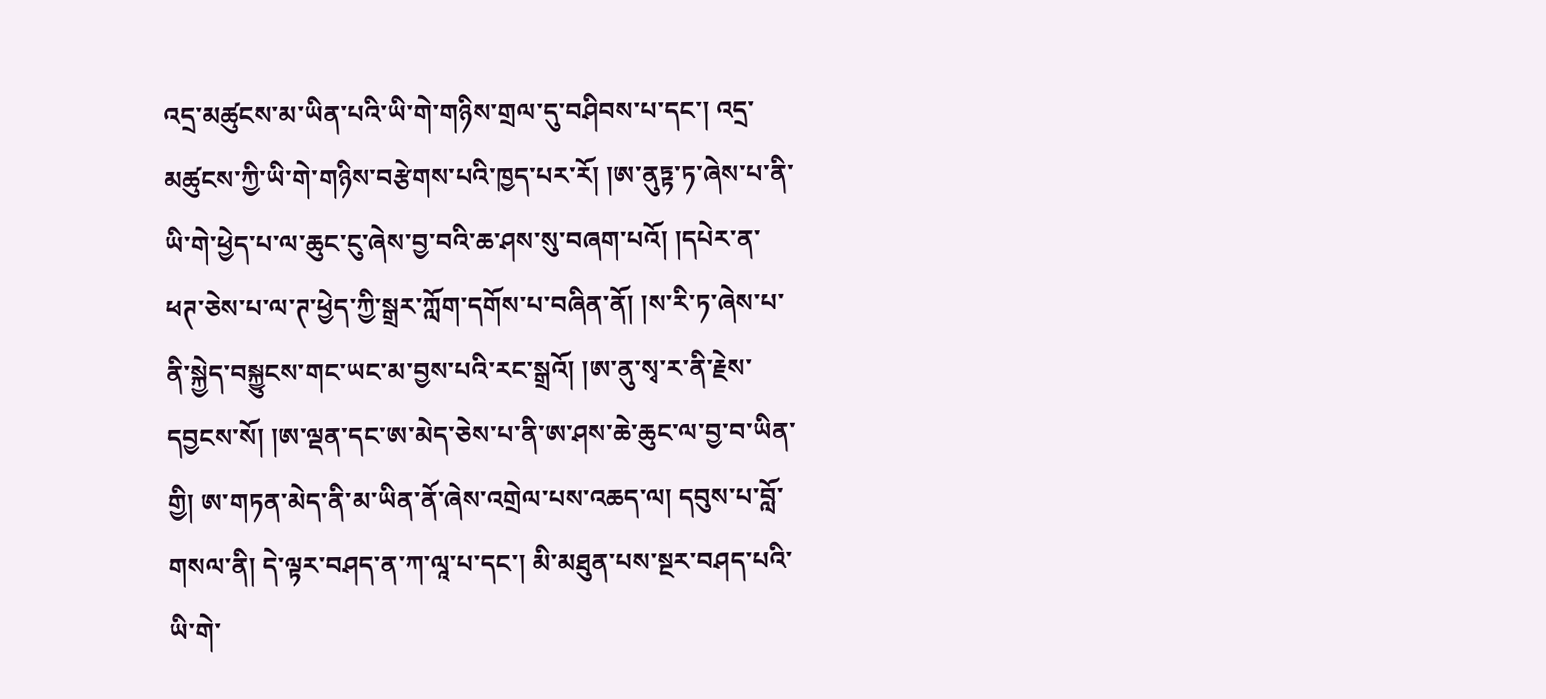འདྲ་མཚུངས་མ་ཡིན་པའི་ཡི་གེ་གཉིས་གྲལ་དུ་བཤིབས་པ་དང་། འདྲ་མཚུངས་ཀྱི་ཡི་གེ་གཉིས་བརྩེགས་པའི་ཁྱད་པར་རོ། །ཨ་ནུཏྟ་ཏ་ཞེས་པ་ནི་ཡི་གེ་ཕྱེད་པ་ལ་ཆུང་ངུ་ཞེས་བྱ་བའི་ཆ་ཤས་སུ་བཞག་པའོ། །དཔེར་ན་ཕཊ་ཅེས་པ་ལ་ཊ་ཕྱེད་ཀྱི་སྒྲར་ཀློག་དགོས་པ་བཞིན་ནོ། །ས་རི་ཏ་ཞེས་པ་ནི་སྐྱེད་བསྐྱུངས་གང་ཡང་མ་བྱས་པའི་རང་སྒྲའོ། །ཨ་ནུ་སྭ་ར་ནི་རྗེས་དབྱངས་སོ། །ཨ་ལྡན་དང་ཨ་མེད་ཅེས་པ་ནི་ཨ་ཤས་ཆེ་ཆུང་ལ་བྱ་བ་ཡིན་གྱི། ཨ་གཏན་མེད་ནི་མ་ཡིན་ནོ་ཞེས་འགྲེལ་པས་འཆད་ལ། དབུས་པ་བློ་གསལ་ནི། དེ་ལྟར་བཤད་ན་ཀ་ལཱ་པ་དང་། མི་མཐུན་པས་སྔར་བཤད་པའི་ཡི་གེ་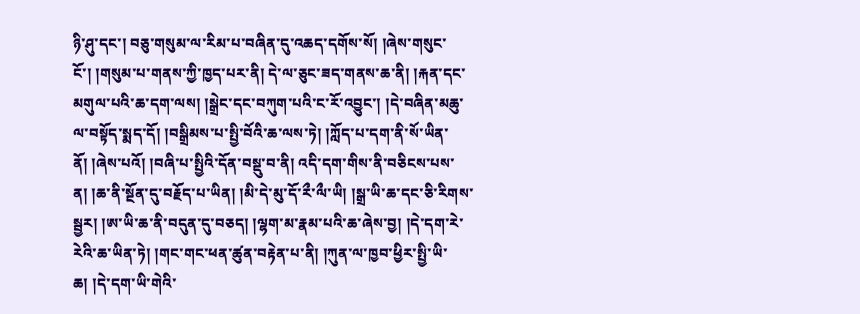ཉི་ཤུ་དང་། བཅུ་གསུམ་ལ་རིམ་པ་བཞིན་དུ་འཆད་དགོས་སོ། །ཞེས་གསུང་ངོ་། །གསུམ་པ་གནས་ཀྱི་ཁྱད་པར་ནི། དེ་ལ་ཅུང་ཟད་གནས་ཆ་ནི། །རྐན་དང་མགུལ་པའི་ཆ་དག་ལས། །སྒྲེང་དང་བཀུག་པའི་ང་རོ་འབྱུང་། །དེ་བཞིན་མཆུ་ལ་བསྟོད་སྨད་དོ། །བསྒྲིམས་པ་སྤྱི་བོའི་ཆ་ལས་ཏེ། །ཀློད་པ་དག་ནི་སོ་ཡིན་ནོ། །ཞེས་པའོ། །བཞི་པ་སྤྱིའི་དོན་བསྡུ་བ་ནི། འདི་དག་གིས་ནི་བཅིངས་པས་ན། །ཆ་ནི་སྔོན་དུ་བརྗོད་པ་ཡིན། །མི་དེ་མུ་དོ་རྀ་ལྀ་ཡི། །སྒྲ་ཡི་ཆ་དང་ཅི་རིགས་སྦྱར། །ཨ་ཡི་ཆ་ནི་བདུན་དུ་བཅད། །ལྷག་མ་རྣམ་པའི་ཆ་ཞེས་བྱ། །དེ་དག་རེ་རེའི་ཆ་ཡིན་ཏེ། །གང་གང་ཕན་ཚུན་བརྟེན་པ་ནི། །ཀུན་ལ་ཁྱབ་ཕྱིར་སྤྱི་ཡི་ཆ། །དེ་དག་ཡི་གེའི་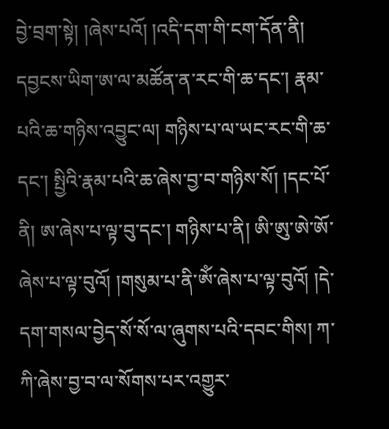བྱེ་བྲག་སྟེ། །ཞེས་པའོ། །འདི་དག་གི་ངག་དོན་ནི། དབྱངས་ཡིག་ཨ་ལ་མཚོན་ན་རང་གི་ཆ་དང་། རྣམ་པའི་ཆ་གཉིས་འབྱུང་ལ། གཉིས་པ་ལ་ཡང་རང་གི་ཆ་དང་། སྤྱིའི་རྣམ་པའི་ཆ་ཞེས་བྱ་བ་གཉིས་སོ། །དང་པོ་ནི། ཨ་ཞེས་པ་ལྟ་བུ་དང་། གཉིས་པ་ནི། ཨི་ཨུ་ཨེ་ཨོ་ཞེས་པ་ལྟ་བུའོ། །གསུམ་པ་ནི་ཨོཾ་ཞེས་པ་ལྟ་བུའོ། །དེ་དག་གསལ་བྱེད་སོ་སོ་ལ་ཞུགས་པའི་དབང་གིས། ཀ་ཀི་ཞེས་བྱ་བ་ལ་སོགས་པར་འགྱུར་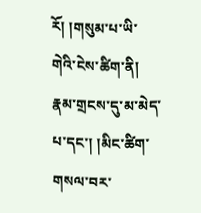རོ། །གསུམ་པ་ཡི་གེའི་ངེས་ཚིག་ནི། རྣམ་གྲངས་དུ་མ་མེད་པ་དང་། །མིང་ཚིག་གསལ་བར་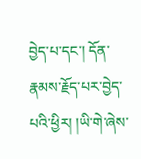བྱེད་པ་དང་། དོན་རྣམས་རྗོད་པར་བྱེད་པའི་ཕྱིར། །ཡི་གེ་ཞེས་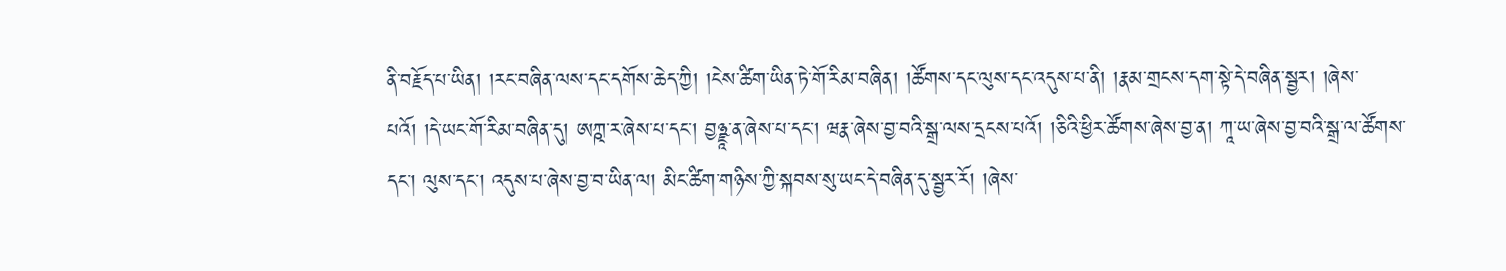ནི་བརྗོད་པ་ཡིན། །རང་བཞིན་ལས་དང་དགོས་ཆེད་ཀྱི། །ངེས་ཚིག་ཡིན་ཏེ་གོ་རིམ་བཞིན། །ཚོགས་དང་ལུས་དང་འདུས་པ་ནི། །རྣམ་གྲངས་དག་སྟེ་དེ་བཞིན་སྦྱར། །ཞེས་པའོ། །དེ་ཡང་གོ་རིམ་བཞིན་དུ། ཨཀྵ་ར་ཞེས་པ་དང་། བྱཉྫཱ་ན་ཞེས་པ་དང་། ཝརྣ་ཞེས་བྱ་བའི་སྒྲ་ལས་དྲངས་པའོ། །ཅིའི་ཕྱིར་ཚོགས་ཞེས་བྱ་ན། ཀཱ་ཡ་ཞེས་བྱ་བའི་སྒྲ་ལ་ཚོགས་དང་། ལུས་དང་། འདུས་པ་ཞེས་བྱ་བ་ཡིན་ལ། མིང་ཚིག་གཉིས་ཀྱི་སྐབས་སུ་ཡང་དེ་བཞིན་དུ་སྦྱར་རོ། །ཞེས་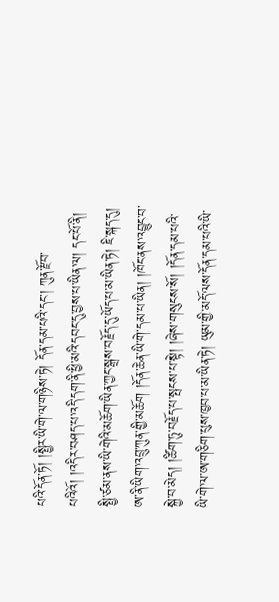པའི་དོན་ཏོ། །སྤྱིར་ཡི་གེ་ལ་གཉིས་ཏེ། དོན་དམ་པའི་དང་། ཀུན་རྫོབ་པའིའོ། །འདིར་བཤད་པ་འདི་དག་ནི་ཕྱི་མའི་དབང་དུ་བྱས་པ་ཡིན་ལ། དང་པོ་ནི། སྤྱི་ཙམ་ནས་ཡི་གེའི་མཆོག་ཡིན་ཀྱང་སྒྲས་བརྗོད་དུ་ཡོད་པ་མ་ཡིན་ཏེ། ཇི་སྐད་དུ། ཨ་ནི་ཡིག་འབྲུ་ཀུན་གྱི་མཆོག །དོན་ཆེན་ཡི་གེ་དམ་པ་ཡིན། །ཁོང་ནས་འབྱུང་བ་སྐྱེ་བ་མེད། །ཚིག་ཏུ་བརྗོད་པ་སྤངས་པ་སྟེ། །ཞེས་གསུངས་སོ། །དོན་དམ་པའི་ཡི་གེ་ལ་ཨ་གཅིག་པུས་ཁྱབ་པ་མ་ཡིན་ཏེ། ཡུམ་གྱི་མདོ་ལས་དོན་དམ་པའི་ཡི་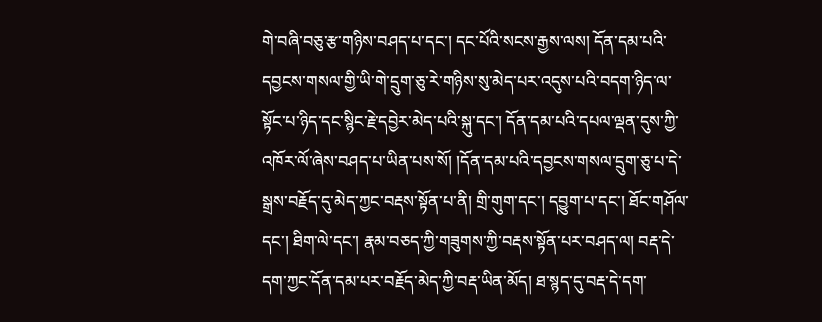གེ་བཞི་བཅུ་རྩ་གཉིས་བཤད་པ་དང་། དང་པོའི་སངས་རྒྱས་ལས། དོན་དམ་པའི་དབྱངས་གསལ་གྱི་ཡི་གེ་དྲུག་ཅུ་རེ་གཉིས་སུ་མེད་པར་འདུས་པའི་བདག་ཉིད་ལ་སྟོང་པ་ཉིད་དང་སྙིང་རྗེ་དབྱེར་མེད་པའི་སྐུ་དང་། དོན་དམ་པའི་དཔལ་ལྡན་དུས་ཀྱི་འཁོར་ལོ་ཞེས་བཤད་པ་ཡིན་པས་སོ། །དོན་དམ་པའི་དབྱངས་གསལ་དྲུག་ཅུ་པ་དེ་སྒྲས་བརྗོད་དུ་མེད་ཀྱང་བརྡས་སྟོན་པ་ནི། གྲི་གུག་དང་། དབྱུག་པ་དང་། ཐོང་གཤོལ་དང་། ཐིག་ལེ་དང་། རྣམ་བཅད་ཀྱི་གཟུགས་ཀྱི་བརྡས་སྟོན་པར་བཤད་ལ། བརྡ་དེ་དག་ཀྱང་དོན་དམ་པར་བརྗོད་མེད་ཀྱི་བརྡ་ཡིན་མོད། ཐ་སྙད་དུ་བརྡ་དེ་དག་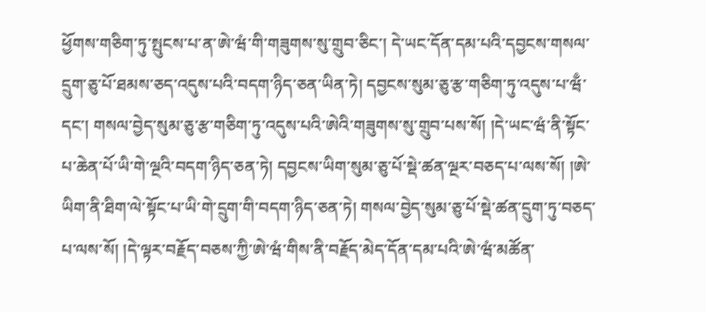ཕྱོགས་གཅིག་ཏུ་སྤུངས་པ་ན་ཨེ་ཝཾ་གི་གཟུགས་སུ་གྲུབ་ཅིང་། དེ་ཡང་དོན་དམ་པའི་དབྱངས་གསལ་དྲུག་ཅུ་པོ་ཐམས་ཅད་འདུས་པའི་བདག་ཉིད་ཅན་ཡིན་ཏེ། དབྱངས་སུམ་ཅུ་རྩ་གཅིག་ཏུ་འདུས་པ་ཝྃ་དང་། གསལ་བྱེད་སུམ་ཅུ་རྩ་གཅིག་ཏུ་འདུས་པའི་ཨེའི་གཟུགས་སུ་གྲུབ་པས་སོ། །དེ་ཡང་ཝཾ་ནི་སྟོང་པ་ཆེན་པོ་ཡི་གེ་ལྔའི་བདག་ཉིད་ཅན་ཏེ། དབྱངས་ཡིག་སུམ་ཅུ་པོ་སྡེ་ཚན་ལྔར་བཅད་པ་ལས་སོ། །ཨེ་ཡིག་ནི་ཐིག་ལེ་སྟོང་པ་ཡི་གེ་དྲུག་གི་བདག་ཉིད་ཅན་ཏེ། གསལ་བྱེད་སུམ་ཅུ་པོ་སྡེ་ཚན་དྲུག་ཏུ་བཅད་པ་ལས་སོ། །དེ་ལྟར་བརྗོད་བཅས་ཀྱི་ཨེ་ཝཾ་གིས་ནི་བརྗོད་མེད་དོན་དམ་པའི་ཨེ་ཝཾ་མཚོན་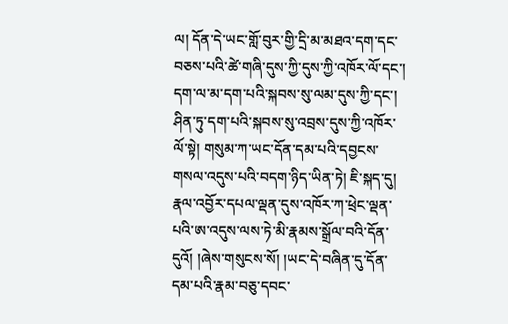ལ། དོན་དེ་ཡང་གློ་བུར་གྱི་དྲི་མ་མཐའ་དག་དང་བཅས་པའི་ཚེ་གཞི་དུས་ཀྱི་དུས་ཀྱི་འཁོར་ལོ་དང་། དག་ལ་མ་དག་པའི་སྐབས་སུ་ལམ་དུས་ཀྱི་དང་། ཤིན་ཏུ་དག་པའི་སྐབས་སུ་འབྲས་དུས་ཀྱི་འཁོར་ལོ་སྟེ། གསུམ་ཀ་ཡང་དོན་དམ་པའི་དབྱངས་གསལ་འདུས་པའི་བདག་ཉིད་ཡིན་ཏེ། ཇི་སྐད་དུ། རྣལ་འབྱོར་དཔལ་ལྡན་དུས་འཁོར་ཀ་ཕྲེང་ལྡན་པའི་ཨ་འདུས་ལས་ཏེ་མི་རྣམས་སྒྲོལ་བའི་དོན་དུའོ། །ཞེས་གསུངས་སོ། །ཡང་དེ་བཞིན་དུ་དོན་དམ་པའི་རྣམ་བཅུ་དབང་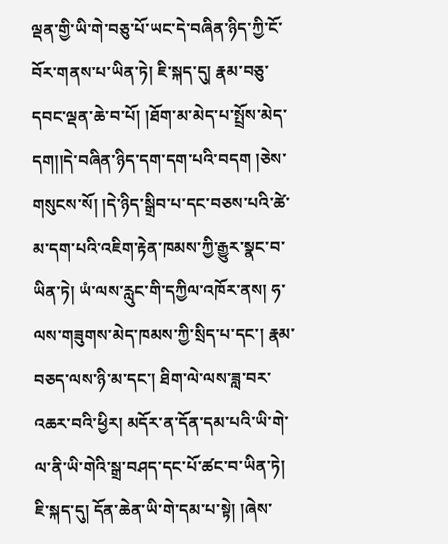ལྡན་གྱི་ཡི་གེ་བཅུ་པོ་ཡང་དེ་བཞིན་ཉིད་ཀྱི་ངོ་བོར་གནས་པ་ཡིན་ཏེ། ཇི་སྐད་དུ། རྣམ་བཅུ་དབང་ལྡན་ཆེ་བ་པོ། །ཐོག་མ་མེད་པ་སྤྲོས་མེད་དག།།དེ་བཞིན་ཉིད་དག་དག་པའི་བདག །ཅེས་གསུངས་སོ། །དེ་ཉིད་སྒྲིབ་པ་དང་བཅས་པའི་ཚེ་མ་དག་པའི་འཇིག་རྟེན་ཁམས་ཀྱི་རྒྱུར་སྣང་བ་ཡིན་ཏེ། ཡཾ་ལས་རླུང་གི་དཀྱིལ་འཁོར་ནས། ཧ་ལས་གཟུགས་མེད་ཁམས་ཀྱི་སྲིད་པ་དང་། རྣམ་བཅད་ལས་ཉི་མ་དང་། ཐིག་ལེ་ལས་ཟླ་བར་འཆར་བའི་ཕྱིར། མདོར་ན་དོན་དམ་པའི་ཡི་གེ་ལ་ནི་ཡི་གེའི་སྒྲ་བཤད་དང་པོ་ཚང་བ་ཡིན་ཏེ། ཇི་སྐད་དུ། དོན་ཆེན་ཡི་གེ་དམ་པ་སྟེ། །ཞེས་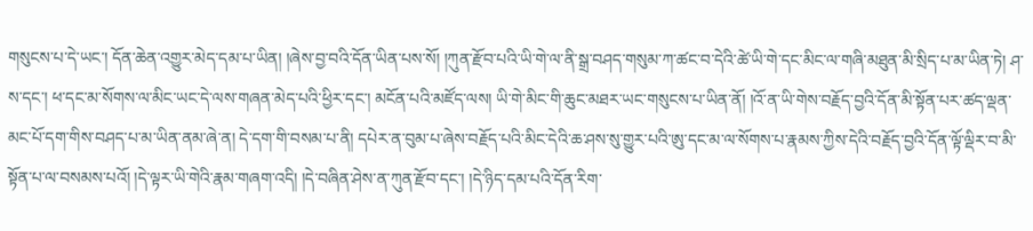གསུངས་པ་དེ་ཡང་། དོན་ཆེན་འགྱུར་མེད་དམ་པ་ཡིན། །ཞེས་བྱ་བའི་དོན་ཡིན་པས་སོ། །ཀུན་རྫོབ་པའི་ཡི་གེ་ལ་ནི་སྒྲ་བཤད་གསུམ་ཀ་ཚང་བ་དེའི་ཚེ་ཡི་གེ་དང་མིང་ལ་གཞི་མཐུན་མི་སྲིད་པ་མ་ཡིན་ཏེ། ཤ་ས་དང་། ཕ་དང་མ་སོགས་ལ་མིང་ཡང་དེ་ལས་གཞན་མེད་པའི་ཕྱིར་དང་། མངོན་པའི་མཛོད་ལས། ཡི་གེ་མིང་གི་ཆུང་མཐར་ཡང་གསུངས་པ་ཡིན་ནོ། །འོ་ན་ཡི་གེས་བརྗོད་བྱའི་དོན་མི་སྟོན་པར་ཚད་ལྡན་མང་པོ་དག་གིས་བཤད་པ་མ་ཡིན་ནམ་ཞེ་ན། དེ་དག་གི་བསམ་པ་ནི། དཔེར་ན་བུམ་པ་ཞེས་བརྗོད་པའི་མིང་དེའི་ཆ་ཤས་སུ་གྱུར་པའི་ཨུ་དང་མ་ལ་སོགས་པ་རྣམས་ཀྱིས་དེའི་བརྗོད་བྱའི་དོན་ལྟོ་ལྡིར་བ་མི་སྟོན་པ་ལ་བསམས་པའོ། །དེ་ལྟར་ཡི་གེའི་རྣམ་གཞག་འདི། །དེ་བཞིན་ཤེས་ན་ཀུན་རྫོབ་དང་། །དེ་ཉིད་དམ་པའི་དོན་རིག་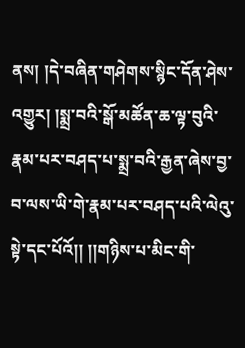ནས། །དེ་བཞིན་གཤེགས་སྙིང་དོན་ཤེས་འགྱུར། །སྨྲ་བའི་སྒོ་མཚོན་ཆ་ལྟ་བུའི་རྣམ་པར་བཤད་པ་སྨྲ་བའི་རྒྱན་ཞེས་བྱ་བ་ལས་ཡི་གེ་རྣམ་པར་བཤད་པའི་ལེའུ་སྟེ་དང་པོའོ།། །།གཉིས་པ་མིང་གི་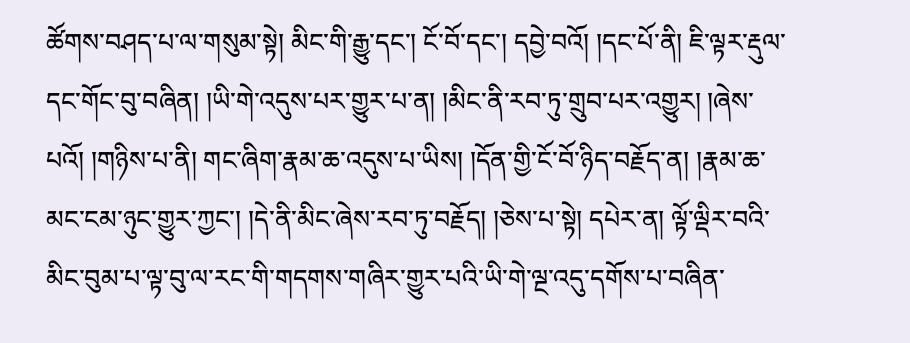ཚོགས་བཤད་པ་ལ་གསུམ་སྟེ། མིང་གི་རྒྱུ་དང་། ངོ་བོ་དང་། དབྱེ་བའོ། །དང་པོ་ནི། ཇི་ལྟར་རྡུལ་དང་གོང་བུ་བཞིན། །ཡི་གེ་འདུས་པར་གྱུར་པ་ན། །མིང་ནི་རབ་ཏུ་གྲུབ་པར་འགྱུར། །ཞེས་པའོ། །གཉིས་པ་ནི། གང་ཞིག་རྣམ་ཆ་འདུས་པ་ཡིས། །དོན་གྱི་ངོ་བོ་ཉིད་བརྗོད་ན། །རྣམ་ཆ་མང་ངམ་ཉུང་གྱུར་ཀྱང་། །དེ་ནི་མིང་ཞེས་རབ་ཏུ་བརྗོད། །ཅེས་པ་སྟེ། དཔེར་ན། ལྟོ་ལྡིར་བའི་མིང་བུམ་པ་ལྟ་བུ་ལ་རང་གི་གདགས་གཞིར་གྱུར་པའི་ཡི་གེ་ལྔ་འདུ་དགོས་པ་བཞིན་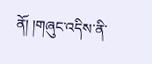ནོ། །གཞུང་འདིས་ནི་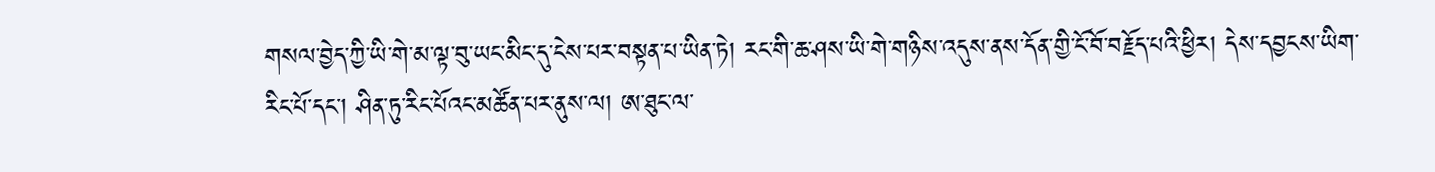གསལ་བྱེད་ཀྱི་ཡི་གེ་མ་ལྟ་བུ་ཡང་མིང་དུ་ངེས་པར་བསྟན་པ་ཡིན་ཏེ། རང་གི་ཆ་ཤས་ཡི་གེ་གཉིས་འདུས་ནས་དོན་གྱི་ངོ་བོ་བརྗོད་པའི་ཕྱིར། དེས་དབྱངས་ཡིག་རིང་པོ་དང་། ཤིན་ཏུ་རིང་པོའང་མཚོན་པར་ནུས་ལ། ཨ་ཐུང་ལ་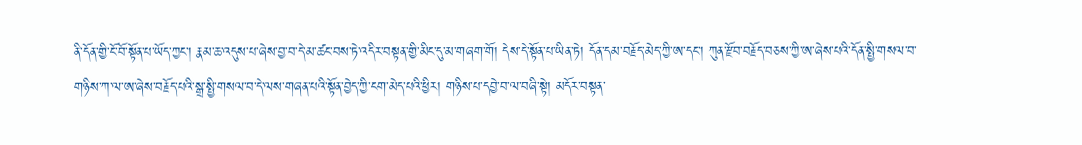ནི་དོན་གྱི་ངོ་བོ་སྟོན་པ་ཡོད་ཀྱང་། རྣམ་ཆ་འདུས་པ་ཞེས་བྱ་བ་དེ་མ་ཚང་བས་ཏེ་འདིར་བསྟན་གྱི་མིང་དུ་མ་གཞག་གོ། དེས་དེ་སྟོན་པ་ཡིན་ཏེ། དོན་དམ་བརྗོད་མེད་ཀྱི་ཨ་དང་། ཀུན་རྫོབ་བརྗོད་བཅས་ཀྱི་ཨ་ཞེས་པའི་དོན་སྤྱི་གསལ་བ་གཉིས་ཀ་ལ་ཨ་ཞེས་བརྗོད་པའི་སྒྲ་སྤྱི་གསལ་བ་དེ་ལས་གཞན་པའི་སྟོན་བྱེད་ཀྱི་ངག་མེད་པའི་ཕྱིར། གཉིས་པ་དབྱེ་བ་ལ་བཞི་སྟེ། མདོར་བསྟན་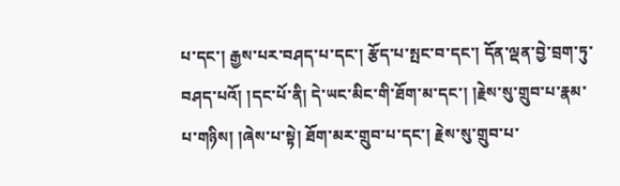པ་དང་། རྒྱས་པར་བཤད་པ་དང་། རྩོད་པ་སྤང་བ་དང་། དོན་ལྡན་བྱེ་བྲག་ཏུ་བཤད་པའོ། །དང་པོ་ནི། དེ་ཡང་མིང་གི་ཐོག་མ་དང་། །རྗེས་སུ་གྲུབ་པ་རྣམ་པ་གཉིས། །ཞེས་པ་སྟེ། ཐོག་མར་གྲུབ་པ་དང་། རྗེས་སུ་གྲུབ་པ་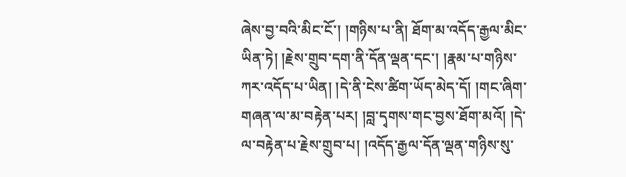ཞེས་བྱ་བའི་མིང་ངོ་། །གཉིས་པ་ནི། ཐོག་མ་འདོད་རྒྱལ་མིང་ཡིན་ཏེ། །རྗེས་གྲུབ་དག་ནི་དོན་ལྡན་དང་། །རྣམ་པ་གཉིས་ཀར་འདོད་པ་ཡིན། །དེ་ནི་ངེས་ཚིག་ཡོད་མེད་དོ། །གང་ཞིག་གཞན་ལ་མ་བརྟེན་པར། །བླ་དྭགས་གང་བྱས་ཐོག་མའོ། །དེ་ལ་བརྟེན་པ་རྗེས་གྲུབ་པ། །འདོད་རྒྱལ་དོན་ལྡན་གཉིས་སུ་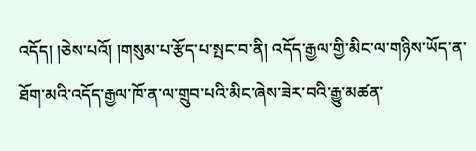འདོད། །ཅེས་པའོ། །གསུམ་པ་རྩོད་པ་སྤང་བ་ནི། འདོད་རྒྱལ་གྱི་མིང་ལ་གཉིས་ཡོད་ན་ཐོག་མའི་འདོད་རྒྱལ་ཁོ་ན་ལ་གྲུབ་པའི་མིང་ཞེས་ཟེར་བའི་རྒྱུ་མཚན་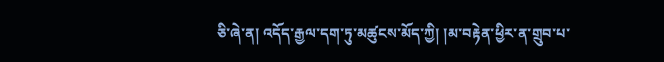ཅི་ཞེ་ན། འདོད་རྒྱལ་དག་ཏུ་མཚུངས་མོད་ཀྱི། །མ་བརྟེན་ཕྱིར་ན་གྲུབ་པ་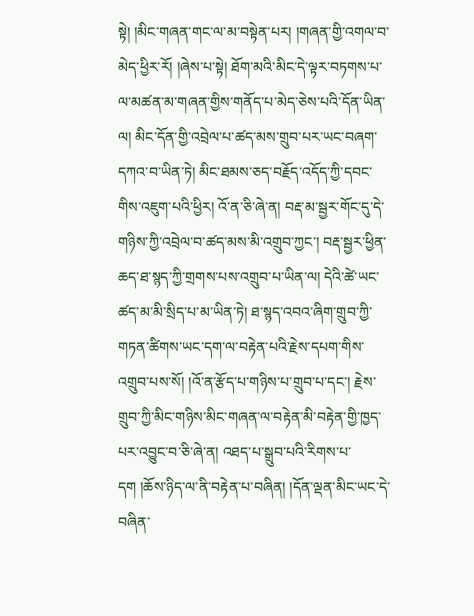སྟེ། །མིང་གཞན་གང་ལ་མ་བསྟེན་པར། །གཞན་གྱི་འགལ་བ་མེད་ཕྱིར་རོ། །ཞེས་པ་སྟེ། ཐོག་མའི་མིང་དེ་ལྟར་བཏགས་པ་ལ་མཚན་མ་གཞན་གྱིས་གནོད་པ་མེད་ཅེས་པའི་དོན་ཡིན་ལ། མིང་དོན་གྱི་འབྲེལ་པ་ཚད་མས་གྲུབ་པར་ཡང་བཞག་དཀའ་བ་ཡིན་ཏེ། མིང་ཐམས་ཅད་བརྗོད་འདོད་ཀྱི་དབང་གིས་འཇུག་པའི་ཕྱིར། འོ་ན་ཅི་ཞེ་ན། བརྡ་མ་སྦྱར་གོང་དུ་དེ་གཉིས་ཀྱི་འབྲེལ་བ་ཚད་མས་མི་འགྲུབ་ཀྱང་། བརྡ་སྦྱར་ཕྱིན་ཆད་ཐ་སྙད་ཀྱི་གྲགས་པས་འགྲུབ་པ་ཡིན་ལ། དེའི་ཚེ་ཡང་ཚད་མ་མི་སྲིད་པ་མ་ཡིན་ཏེ། ཐ་སྙད་འབའ་ཞིག་གྲུབ་ཀྱི་གཏན་ཚིགས་ཡང་དག་ལ་བརྟེན་པའི་རྗེས་དཔག་གིས་འགྲུབ་པས་སོ། །འོ་ན་རྩོད་པ་གཉིས་པ་གྲུབ་པ་དང་། རྗེས་གྲུབ་ཀྱི་མིང་གཉིས་མིང་གཞན་ལ་བརྟེན་མི་བརྟེན་གྱི་ཁྱད་པར་འབྱུང་བ་ཅི་ཞེ་ན། འཐད་པ་སྒྲུབ་པའི་རིགས་པ་དག །ཆོས་ཉིད་ལ་ནི་བརྟེན་པ་བཞིན། །དོན་ལྡན་མིང་ཡང་དེ་བཞིན་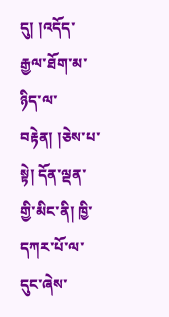དུ། །འདོད་རྒྱལ་ཐོག་མ་ཉིད་ལ་བརྟེན། །ཅེས་པ་སྟེ། དོན་ལྡན་གྱི་མིང་ནི། ཁྱི་དཀར་པོ་ལ་དུང་ཞེས་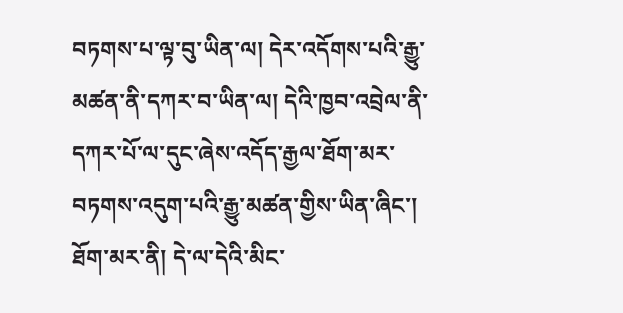བཏགས་པ་ལྟ་བུ་ཡིན་ལ། དེར་འདོགས་པའི་རྒྱུ་མཚན་ནི་དཀར་བ་ཡིན་ལ། དེའི་ཁྱབ་འབྲེལ་ནི་དཀར་པོ་ལ་དུང་ཞེས་འདོད་རྒྱལ་ཐོག་མར་བཏགས་འདུག་པའི་རྒྱུ་མཚན་གྱིས་ཡིན་ཞིང་། ཐོག་མར་ནི། དེ་ལ་དེའི་མིང་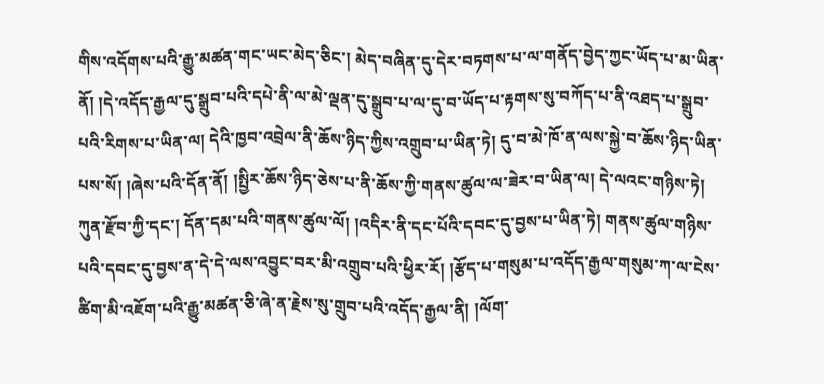གིས་འདོགས་པའི་རྒྱུ་མཚན་གང་ཡང་མེད་ཅིང་། མེད་བཞིན་དུ་དེར་བཏགས་པ་ལ་གནོད་བྱེད་ཀྱང་ཡོད་པ་མ་ཡིན་ནོ། །དེ་འདོད་རྒྱལ་དུ་སྒྲུབ་པའི་དཔེ་ནི་ལ་མེ་ལྡན་དུ་སྒྲུབ་པ་ལ་དུ་བ་ཡོད་པ་རྟགས་སུ་བཀོད་པ་ནི་འཐད་པ་སྒྲུབ་པའི་རིགས་པ་ཡིན་ལ། དེའི་ཁྱབ་འབྲེལ་ནི་ཆོས་ཉིད་ཀྱིས་འགྲུབ་པ་ཡིན་ཏེ། དུ་བ་མེ་ཁོ་ན་ལས་སྐྱེ་བ་ཆོས་ཉིད་ཡིན་པས་སོ། །ཞེས་པའི་དོན་ནོ། །སྤྱིར་ཆོས་ཉིད་ཅེས་པ་ནི་ཆོས་ཀྱི་གནས་ཚུལ་ལ་ཟེར་བ་ཡིན་ལ། དེ་ལའང་གཉིས་ཏེ། ཀུན་རྫོབ་ཀྱི་དང་། དོན་དམ་པའི་གནས་ཚུལ་ལོ། །འདིར་ནི་དང་པོའི་དབང་དུ་བྱས་པ་ཡིན་ཏེ། གནས་ཚུལ་གཉིས་པའི་དབང་དུ་བྱས་ན་དེ་དེ་ལས་འབྱུང་བར་མི་འགྲུབ་པའི་ཕྱིར་རོ། །རྩོད་པ་གསུམ་པ་འདོད་རྒྱལ་གསུམ་ཀ་ལ་ངེས་ཚིག་མི་འཇོག་པའི་རྒྱུ་མཚན་ཅི་ཞེ་ན་རྗེས་སུ་གྲུབ་པའི་འདོད་རྒྱལ་ནི། །ལོག་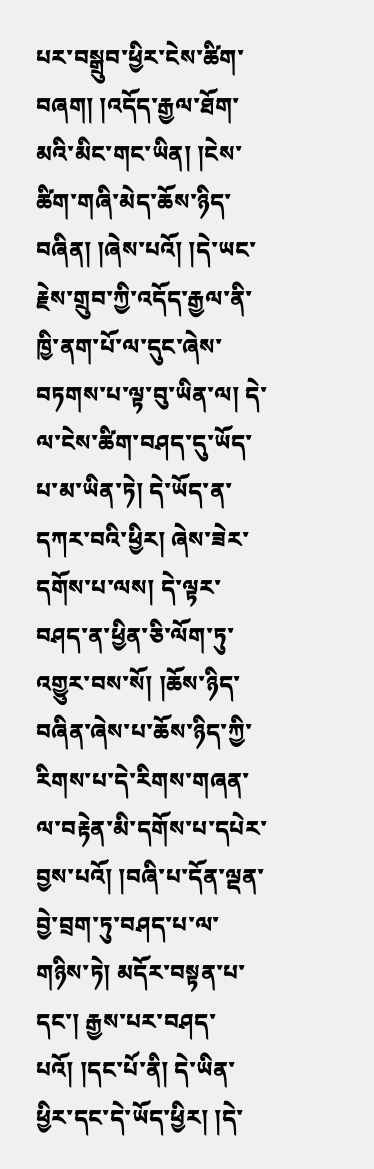པར་བསྒྲུབ་ཕྱིར་ངེས་ཚིག་བཞག། །འདོད་རྒྱལ་ཐོག་མའི་མིང་གང་ཡིན། །ངེས་ཚིག་གཞི་མེད་ཆོས་ཉིད་བཞིན། །ཞེས་པའོ། །དེ་ཡང་རྗེས་གྲུབ་ཀྱི་འདོད་རྒྱལ་ནི་ཁྱི་ནག་པོ་ལ་དུང་ཞེས་བཏགས་པ་ལྟ་བུ་ཡིན་ལ། དེ་ལ་ངེས་ཚིག་བཤད་དུ་ཡོད་པ་མ་ཡིན་ཏེ། དེ་ཡོད་ན་དཀར་བའི་ཕྱིར། ཞེས་ཟེར་དགོས་པ་ལས། དེ་ལྟར་བཤད་ན་ཕྱིན་ཅི་ལོག་ཏུ་འགྱུར་བས་སོ། །ཆོས་ཉིད་བཞིན་ཞེས་པ་ཆོས་ཉིད་ཀྱི་རིགས་པ་དེ་རིགས་གཞན་ལ་བརྟེན་མི་དགོས་པ་དཔེར་བྱས་པའོ། །བཞི་པ་དོན་ལྡན་བྱེ་བྲག་ཏུ་བཤད་པ་ལ་གཉིས་ཏེ། མདོར་བསྟན་པ་དང་། རྒྱས་པར་བཤད་པའོ། །དང་པོ་ནི། དེ་ཡིན་ཕྱིར་དང་དེ་ཡོད་ཕྱིར། །དེ་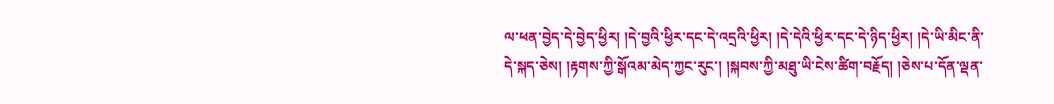ལ་ཕན་བྱེད་དེ་བྱེད་ཕྱིར། །དེ་བྱའི་ཕྱིར་དང་དེ་འདྲའི་ཕྱིར། །དེ་དེའི་ཕྱིར་དང་དེ་ཉིད་ཕྱིར། །དེ་ཡི་མིང་ནི་དེ་སྐད་ཅེས། །རྟགས་ཀྱི་སྒོའམ་མེད་ཀྱང་རུང་། །སྐབས་ཀྱི་མཐུ་ཡི་ངེས་ཚིག་བརྗོད། །ཅེས་པ་དོན་ལྡན་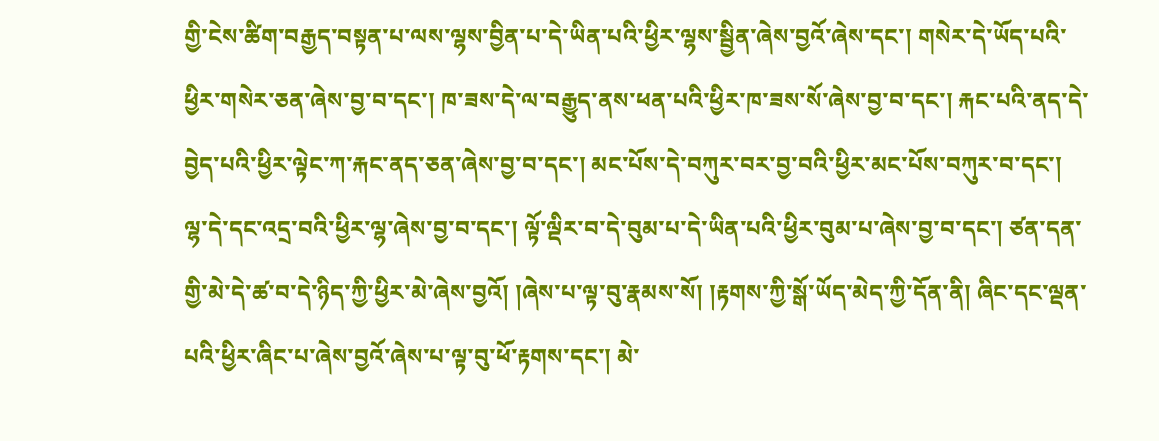གྱི་ངེས་ཚིག་བརྒྱད་བསྟན་པ་ལས་ལྷས་བྱིན་པ་དེ་ཡིན་པའི་ཕྱིར་ལྷས་སྦྱིན་ཞེས་བྱའོ་ཞེས་དང་། གསེར་དེ་ཡོད་པའི་ཕྱིར་གསེར་ཅན་ཞེས་བྱ་བ་དང་། ཁ་ཟས་དེ་ལ་བརྒྱུད་ནས་ཕན་པའི་ཕྱིར་ཁ་ཟས་སོ་ཞེས་བྱ་བ་དང་། རྐང་པའི་ནད་དེ་བྱེད་པའི་ཕྱིར་ལྟེང་ཀ་རྐང་ནད་ཅན་ཞེས་བྱ་བ་དང་། མང་པོས་དེ་བཀུར་བར་བྱ་བའི་ཕྱིར་མང་པོས་བཀུར་བ་དང་། ལྷ་དེ་དང་འདྲ་བའི་ཕྱིར་ལྷ་ཞེས་བྱ་བ་དང་། ལྟོ་ལྡིར་བ་དེ་བུམ་པ་དེ་ཡིན་པའི་ཕྱིར་བུམ་པ་ཞེས་བྱ་བ་དང་། ཙན་དན་གྱི་མེ་དེ་ཚ་བ་དེ་ཉིད་ཀྱི་ཕྱིར་མེ་ཞེས་བྱའོ། །ཞེས་པ་ལྟ་བུ་རྣམས་སོ། །རྟགས་ཀྱི་སྒོ་ཡོད་མེད་ཀྱི་དོན་ནི། ཞིང་དང་ལྡན་པའི་ཕྱིར་ཞིང་པ་ཞེས་བྱའོ་ཞེས་པ་ལྟ་བུ་ཕོ་རྟགས་དང་། མེ་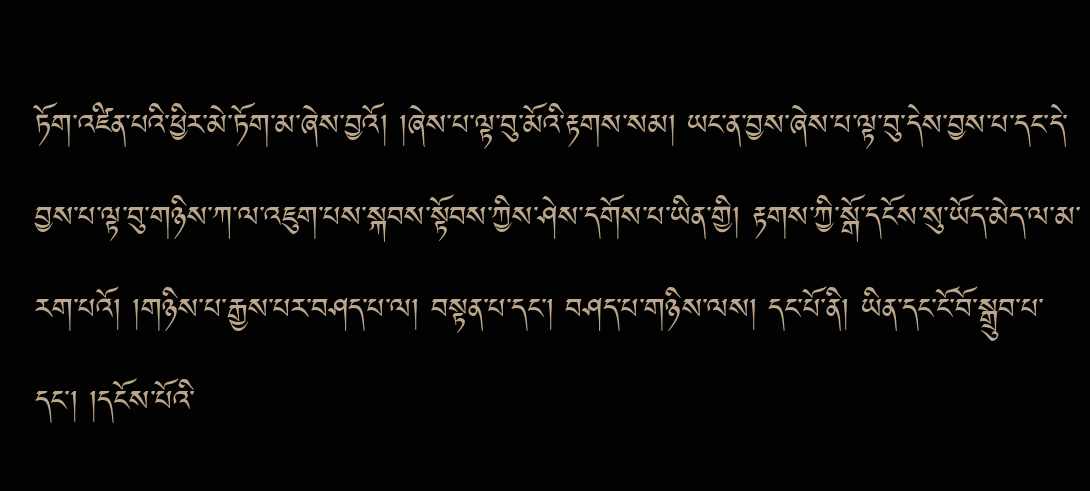ཏོག་འཛིན་པའི་ཕྱིར་མེ་ཏོག་མ་ཞེས་བྱའོ། །ཞེས་པ་ལྟ་བུ་མོའི་རྟགས་སམ། ཡང་ན་བྱས་ཞེས་པ་ལྟ་བུ་དེས་བྱས་པ་དང་དེ་བྱས་པ་ལྟ་བུ་གཉིས་ཀ་ལ་འཇུག་པས་སྐབས་སྟོབས་ཀྱིས་ཤེས་དགོས་པ་ཡིན་གྱི། རྟགས་ཀྱི་སྒོ་དངོས་སུ་ཡོད་མེད་ལ་མ་རག་པའོ། །གཉིས་པ་རྒྱས་པར་བཤད་པ་ལ། བསྟན་པ་དང་། བཤད་པ་གཉིས་ལས། དང་པོ་ནི། ཡིན་དང་ངོ་བོ་སྒྲུབ་པ་དང་། །དངོས་པོའི་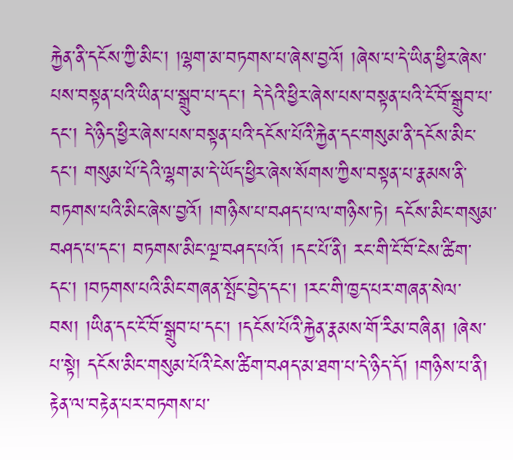རྐྱེན་ནི་དངོས་ཀྱི་མིང་། །ལྷག་མ་བཏགས་པ་ཞེས་བྱའོ། །ཞེས་པ་དེ་ཡིན་ཕྱིར་ཞེས་པས་བསྟན་པའི་ཡིན་པ་སྒྲུབ་པ་དང་། དེ་དེའི་ཕྱིར་ཞེས་པས་བསྟན་པའི་ངོ་བོ་སྒྲུབ་པ་དང་། དེ་ཉིད་ཕྱིར་ཞེས་པས་བསྟན་པའི་དངོས་པོའི་རྐྱེན་དང་གསུམ་ནི་དངོས་མིང་དང་། གསུམ་པོ་དེའི་ལྷག་མ་དེ་ཡོད་ཕྱིར་ཞེས་སོགས་ཀྱིས་བསྟན་པ་རྣམས་ནི་བཏགས་པའི་མིང་ཞེས་བྱའོ། །གཉིས་པ་བཤད་པ་ལ་གཉིས་ཏེ། དངོས་མིང་གསུམ་བཤད་པ་དང་། བཏགས་མིང་ལྔ་བཤད་པའོ། །དང་པོ་ནི། རང་གི་ངོ་བོ་ངེས་ཚིག་དང་། །བཏགས་པའི་མིང་གཞན་སྤོང་བྱེད་དང་། །རང་གི་ཁྱད་པར་གཞན་སེལ་བས། །ཡིན་དང་ངོ་བོ་སྒྲུབ་པ་དང་། །དངོས་པོའི་རྐྱེན་རྣམས་གོ་རིམ་བཞིན། །ཞེས་པ་སྟེ། དངོས་མིང་གསུམ་པོའི་ངེས་ཚིག་བཤད་མ་ཐག་པ་དེ་ཉིད་དོ། །གཉིས་པ་ནི། རྟེན་ལ་བརྟེན་པར་བཏགས་པ་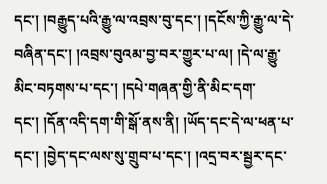དང་། །བརྒྱུད་པའི་རྒྱུ་ལ་འབྲས་བུ་དང་། །དངོས་ཀྱི་རྒྱུ་ལ་དེ་བཞིན་དང་། །འབྲས་བུའམ་བྱ་བར་གྱུར་པ་ལ། །དེ་ལ་རྒྱུ་མིང་བཏགས་པ་དང་། །དཔེ་གཞན་གྱི་ནི་མིང་དག་དང་། །དོན་འདི་དག་གི་སྒོ་ནས་ནི། །ཡོད་དང་དེ་ལ་ཕན་པ་དང་། །བྱེད་དང་ལས་སུ་གྲུབ་པ་དང་། །འདྲ་བར་སྦྱར་དང་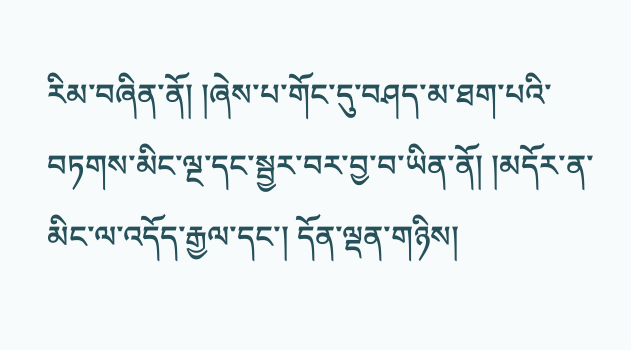རིམ་བཞིན་ནོ། །ཞེས་པ་གོང་དུ་བཤད་མ་ཐག་པའི་བཏགས་མིང་ལྔ་དང་སྦྱར་བར་བྱ་བ་ཡིན་ནོ། །མདོར་ན་མིང་ལ་འདོད་རྒྱལ་དང་། དོན་ལྡན་གཉིས།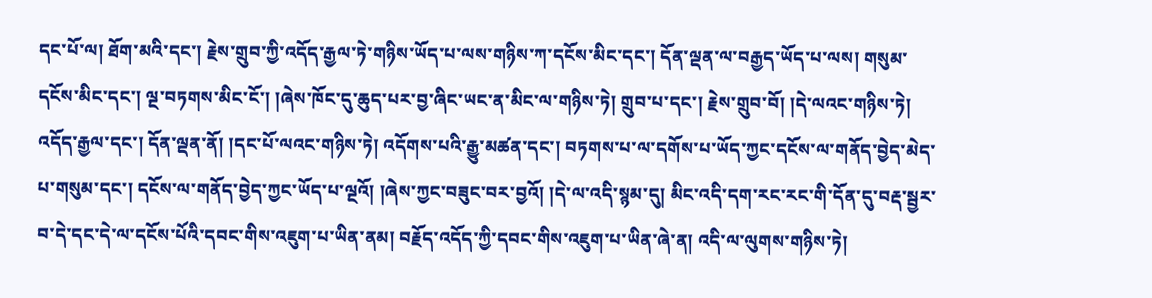དང་པོ་ལ། ཐོག་མའི་དང་། རྗེས་གྲུབ་ཀྱི་འདོད་རྒྱལ་ཏེ་གཉིས་ཡོད་པ་ལས་གཉིས་ཀ་དངོས་མིང་དང་། དོན་ལྡན་ལ་བརྒྱད་ཡོད་པ་ལས། གསུམ་དངོས་མིང་དང་། ལྔ་བཏགས་མིང་ངོ་། །ཞེས་ཁོང་དུ་ཆུད་པར་བྱ་ཞིང་ཡང་ན་མིང་ལ་གཉིས་ཏེ། གྲུབ་པ་དང་། རྗེས་གྲུབ་བོ། །དེ་ལའང་གཉིས་ཏེ། འདོད་རྒྱལ་དང་། དོན་ལྡན་ནོ། །དང་པོ་ལའང་གཉིས་ཏེ། འདོགས་པའི་རྒྱུ་མཚན་དང་། བཏགས་པ་ལ་དགོས་པ་ཡོད་ཀྱང་དངོས་ལ་གནོད་བྱེད་མེད་པ་གསུམ་དང་། དངོས་ལ་གནོད་བྱེད་ཀྱང་ཡོད་པ་ལྔའོ། །ཞེས་ཀྱང་བཟུང་བར་བྱའོ། །དེ་ལ་འདི་སྙམ་དུ། མིང་འདི་དག་རང་རང་གི་དོན་དུ་བརྡ་སྦྱར་བ་དེ་དང་དེ་ལ་དངོས་པོའི་དབང་གིས་འཇུག་པ་ཡིན་ནམ། བརྗོད་འདོད་ཀྱི་དབང་གིས་འཇུག་པ་ཡིན་ཞེ་ན། འདི་ལ་ལུགས་གཉིས་ཏེ།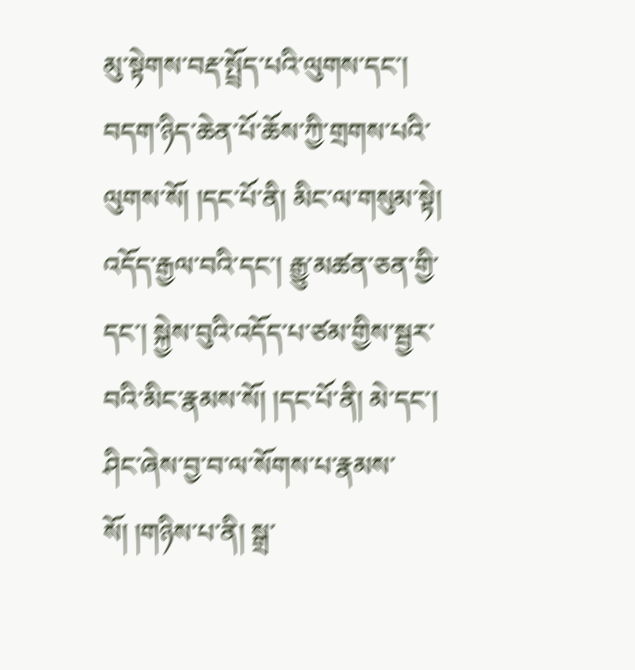མུ་སྟེགས་བརྡ་སྤྲོད་པའི་ལུགས་དང་། བདག་ཉིད་ཆེན་པོ་ཆོས་ཀྱི་གྲགས་པའི་ལུགས་སོ། །དང་པོ་ནི། མིང་ལ་གསུམ་སྟེ། འདོད་རྒྱལ་བའི་དང་། རྒྱུ་མཚན་ཅན་གྱི་དང་། སྐྱེས་བུའི་འདོད་པ་ཙམ་གྱིས་སྦྱར་བའི་མིང་རྣམས་སོ། །དང་པོ་ནི། མེ་དང་། ཤིང་ཞེས་བྱ་བ་ལ་སོགས་པ་རྣམས་སོ། །གཉིས་པ་ནི། སྒྲ་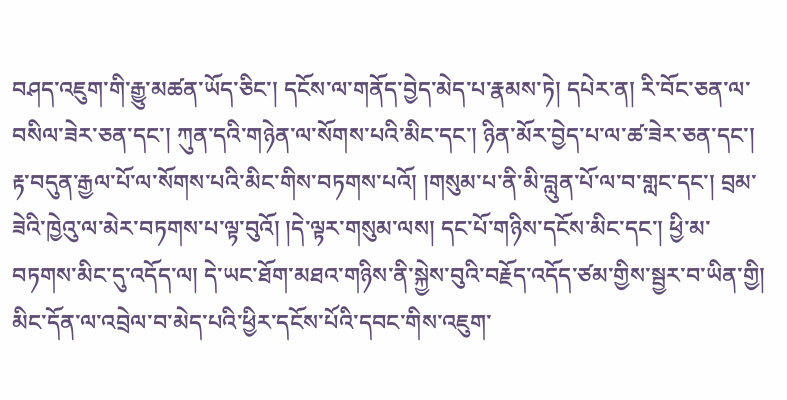བཤད་འཇུག་གི་རྒྱུ་མཚན་ཡོད་ཅིང་། དངོས་ལ་གནོད་བྱེད་མེད་པ་རྣམས་ཏེ། དཔེར་ན། རི་བོང་ཅན་ལ་བསིལ་ཟེར་ཅན་དང་། ཀུན་དའི་གཉེན་ལ་སོགས་པའི་མིང་དང་། ཉིན་མོར་བྱེད་པ་ལ་ཚ་ཟེར་ཅན་དང་། རྟ་བདུན་རྒྱལ་པོ་ལ་སོགས་པའི་མིང་གིས་བཏགས་པའོ། །གསུམ་པ་ནི་མི་བླུན་པོ་ལ་བ་གླང་དང་། བྲམ་ཟེའི་ཁྱེའུ་ལ་མེར་བཏགས་པ་ལྟ་བུའོ། །དེ་ལྟར་གསུམ་ལས། དང་པོ་གཉིས་དངོས་མིང་དང་། ཕྱི་མ་བཏགས་མིང་དུ་འདོད་ལ། དེ་ཡང་ཐོག་མཐའ་གཉིས་ནི་སྐྱེས་བུའི་བརྗོད་འདོད་ཙམ་གྱིས་སྦྱར་བ་ཡིན་གྱི། མིང་དོན་ལ་འབྲེལ་བ་མེད་པའི་ཕྱིར་དངོས་པོའི་དབང་གིས་འཇུག་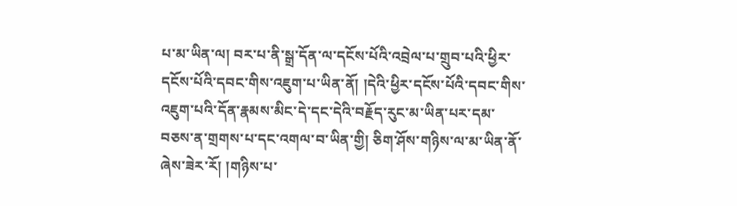པ་མ་ཡིན་ལ། བར་པ་ནི་སྒྲ་དོན་ལ་དངོས་པོའི་འབྲེལ་པ་གྲུབ་པའི་ཕྱིར་དངོས་པོའི་དབང་གིས་འཇུག་པ་ཡིན་ནོ། །དེའི་ཕྱིར་དངོས་པོའི་དབང་གིས་འཇུག་པའི་དོན་རྣམས་མིང་དེ་དང་དེའི་བརྗོད་རུང་མ་ཡིན་པར་དམ་བཅས་ན་གྲགས་པ་དང་འགལ་བ་ཡིན་གྱི། ཅིག་ཤོས་གཉིས་ལ་མ་ཡིན་ནོ་ཞེས་ཟེར་རོ། །གཉིས་པ་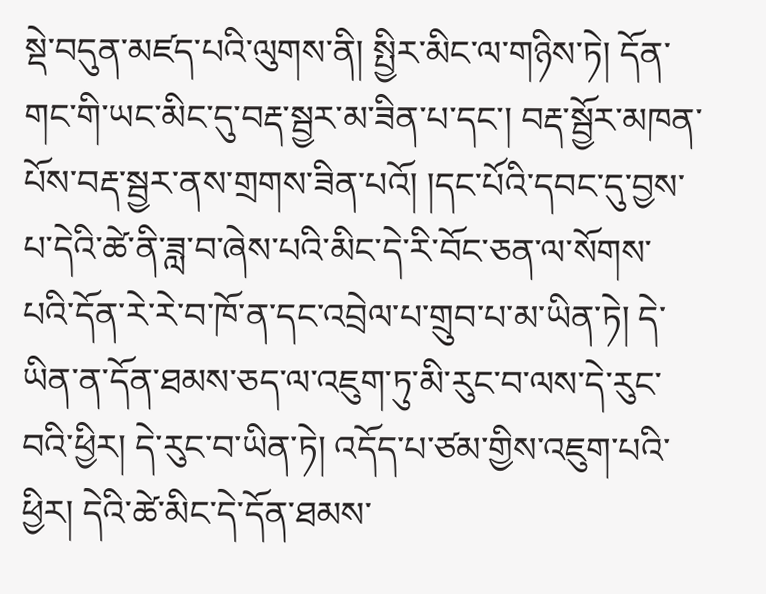སྡེ་བདུན་མཛད་པའི་ལུགས་ནི། སྤྱིར་མིང་ལ་གཉིས་ཏེ། དོན་གང་གི་ཡང་མིང་དུ་བརྡ་སྦྱར་མ་ཟིན་པ་དང་། བརྡ་སྦྱོར་མཁན་པོས་བརྡ་སྦྱར་ནས་གྲགས་ཟིན་པའོ། །དང་པོའི་དབང་དུ་བྱས་པ་དེའི་ཚེ་ནི་ཟླ་བ་ཞེས་པའི་མིང་དེ་རི་བོང་ཅན་ལ་སོགས་པའི་དོན་རེ་རེ་བ་ཁོ་ན་དང་འབྲེལ་པ་གྲུབ་པ་མ་ཡིན་ཏེ། དེ་ཡིན་ན་དོན་ཐམས་ཅད་ལ་འཇུག་ཏུ་མི་རུང་བ་ལས་དེ་རུང་བའི་ཕྱིར། དེ་རུང་བ་ཡིན་ཏེ། འདོད་པ་ཙམ་གྱིས་འཇུག་པའི་ཕྱིར། དེའི་ཚེ་མིང་དེ་དོན་ཐམས་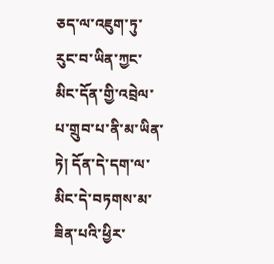ཅད་ལ་འཇུག་ཏུ་རུང་བ་ཡིན་ཀྱང་མིང་དོན་གྱི་འབྲེལ་པ་གྲུབ་པ་ནི་མ་ཡིན་ཏེ། དོན་དེ་དག་ལ་མིང་དེ་བཏགས་མ་ཟིན་པའི་ཕྱིར་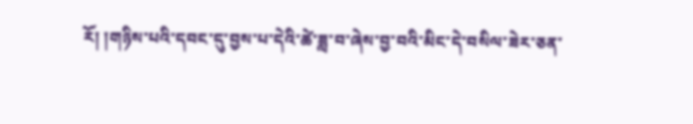རོ། །གཉིས་པའི་དབང་དུ་བྱས་པ་དེའི་ཚེ་ཟླ་བ་ཞེས་བྱ་བའི་མིང་དེ་བསིལ་ཟེར་ཅན་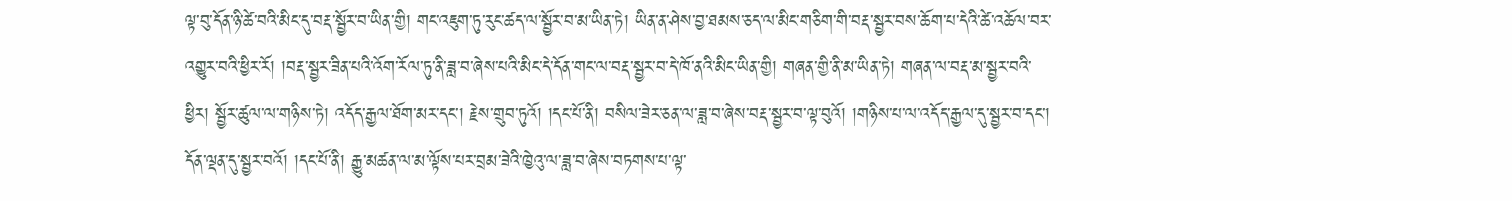ལྟ་བུ་དོན་ཉི་ཚེ་བའི་མིང་དུ་བརྡ་སྦྱོར་བ་ཡིན་གྱི། གང་འཇུག་ཏུ་རུང་ཚད་ལ་སྦྱོར་བ་མ་ཡིན་ཏེ། ཡིན་ན་ཤེས་བྱ་ཐམས་ཅད་ལ་མིང་གཅིག་གི་བརྡ་སྦྱར་བས་ཆོག་པ་དེའི་ཚེ་འཆོལ་བར་འགྱུར་བའི་ཕྱིར་རོ། །བརྡ་སྦྱར་ཟིན་པའི་འོག་རོལ་ཏུ་ནི་ཟླ་བ་ཞེས་པའི་མིང་དེ་དོན་གང་ལ་བརྡ་སྦྱར་བ་དེ་ཁོ་ནའི་མིང་ཡིན་གྱི། གཞན་གྱི་ནི་མ་ཡིན་ཏེ། གཞན་ལ་བརྡ་མ་སྦྱར་བའི་ཕྱིར། སྦྱོར་ཚུལ་ལ་གཉིས་ཏེ། འདོད་རྒྱལ་ཐོག་མར་དང་། རྗེས་གྲུབ་ཏུའོ། །དང་པོ་ནི། བསིལ་ཟེར་ཅན་ལ་ཟླ་བ་ཞེས་བརྡ་སྦྱར་བ་ལྟ་བུའོ། །གཉིས་པ་ལ་འདོད་རྒྱལ་དུ་སྦྱར་བ་དང་། དོན་ལྡན་དུ་སྦྱར་བའོ། །དང་པོ་ནི། རྒྱུ་མཚན་ལ་མ་ལྟོས་པར་བྲམ་ཟེའི་ཁྱེའུ་ལ་ཟླ་བ་ཞེས་བཏགས་པ་ལྟ་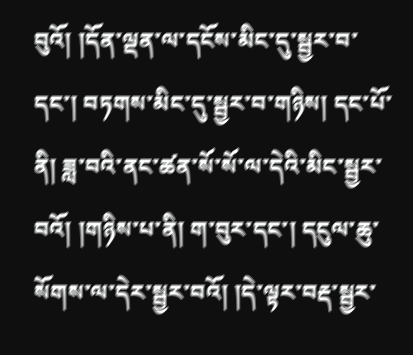བུའོ། །དོན་ལྡན་ལ་དངོས་མིང་དུ་སྦྱར་བ་དང་། བཏགས་མིང་དུ་སྦྱར་བ་གཉིས། དང་པོ་ནི། ཟླ་བའི་ནང་ཚན་སོ་སོ་ལ་དེའི་མིང་སྦྱར་བའོ། །གཉིས་པ་ནི། ག་བུར་དང་། དངུལ་ཆུ་སོགས་ལ་དེར་སྦྱར་བའོ། །དེ་ལྟར་བརྡ་སྦྱར་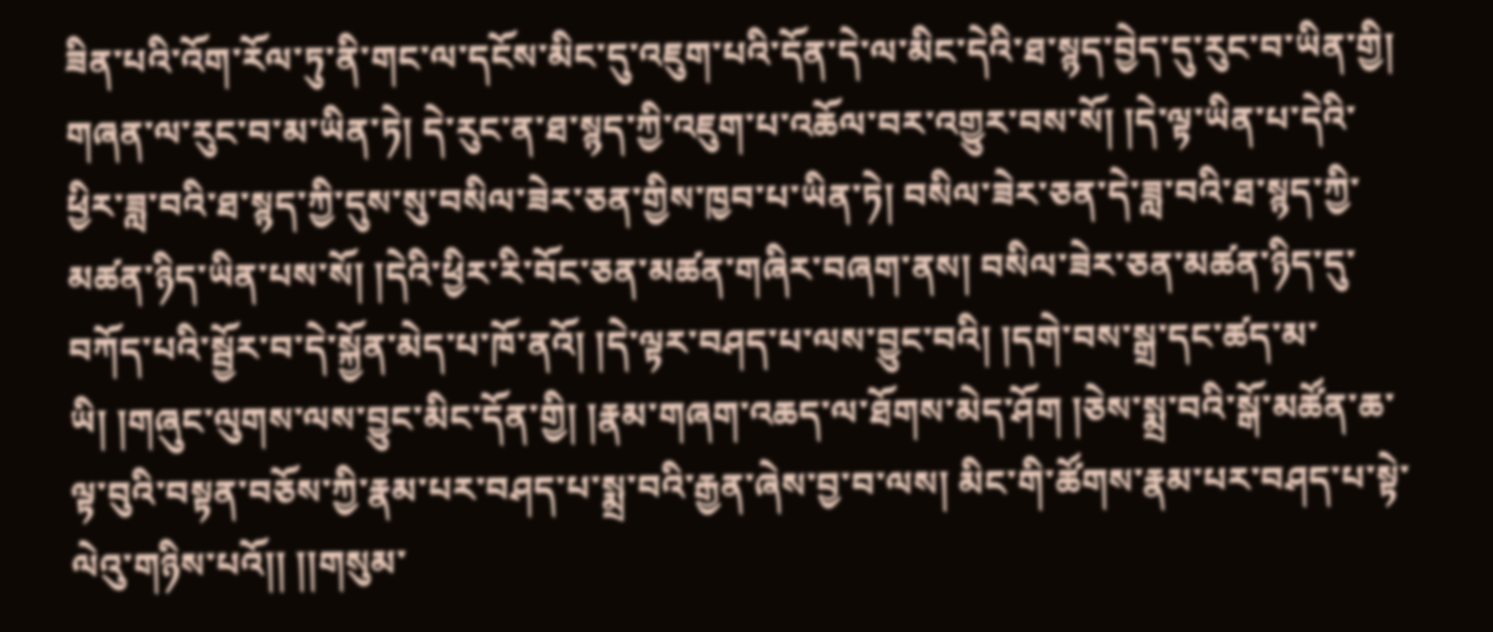ཟིན་པའི་འོག་རོལ་ཏུ་ནི་གང་ལ་དངོས་མིང་དུ་འཇུག་པའི་དོན་དེ་ལ་མིང་དེའི་ཐ་སྙད་བྱེད་དུ་རུང་བ་ཡིན་གྱི། གཞན་ལ་རུང་བ་མ་ཡིན་ཏེ། དེ་རུང་ན་ཐ་སྙད་ཀྱི་འཇུག་པ་འཆོལ་བར་འགྱུར་བས་སོ། །དེ་ལྟ་ཡིན་པ་དེའི་ཕྱིར་ཟླ་བའི་ཐ་སྙད་ཀྱི་དུས་སུ་བསིལ་ཟེར་ཅན་གྱིས་ཁྱབ་པ་ཡིན་ཏེ། བསིལ་ཟེར་ཅན་དེ་ཟླ་བའི་ཐ་སྙད་ཀྱི་མཚན་ཉིད་ཡིན་པས་སོ། །དེའི་ཕྱིར་རི་བོང་ཅན་མཚན་གཞིར་བཞག་ནས། བསིལ་ཟེར་ཅན་མཚན་ཉིད་དུ་བཀོད་པའི་སྦྱོར་བ་དེ་སྐྱོན་མེད་པ་ཁོ་ནའོ། །དེ་ལྟར་བཤད་པ་ལས་བྱུང་བའི། །དགེ་བས་སྒྲ་དང་ཚད་མ་ཡི། །གཞུང་ལུགས་ལས་བྱུང་མིང་དོན་གྱི། །རྣམ་གཞག་འཆད་ལ་ཐོགས་མེད་ཤོག །ཅེས་སྨྲ་བའི་སྒོ་མཚོན་ཆ་ལྟ་བུའི་བསྟན་བཅོས་ཀྱི་རྣམ་པར་བཤད་པ་སྨྲ་བའི་རྒྱན་ཞེས་བྱ་བ་ལས། མིང་གི་ཚོགས་རྣམ་པར་བཤད་པ་སྟེ་ལེའུ་གཉིས་པའོ།། །།གསུམ་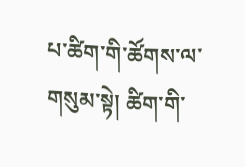པ་ཚིག་གི་ཚོགས་ལ་གསུམ་སྟེ། ཚིག་གི་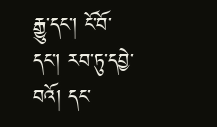རྒྱུ་དང་། ངོ་བོ་དང་། རབ་ཏུ་དབྱེ་བའོ། དང་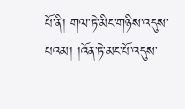པོ་ནི། གལ་ཏེ་མིང་གཉིས་འདུས་པའམ། །འོན་ཏེ་མང་པོ་འདུས་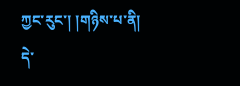ཀྱང་རུང་། །གཉིས་པ་ནི། དེ་